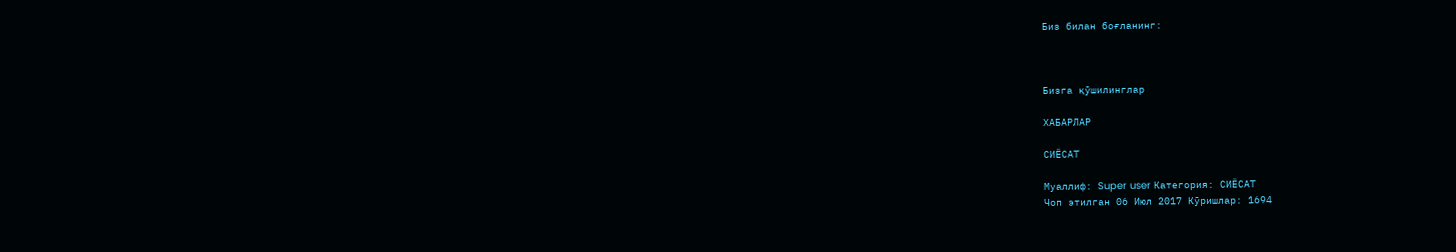Биз билан боғланинг:



Бизга қӯшилинглар

ХАБАРЛАР

СИЁСАТ

Муаллиф: Super user Категория: СИЁСАТ
Чоп этилган 06 Июл 2017 Кӯришлар: 1694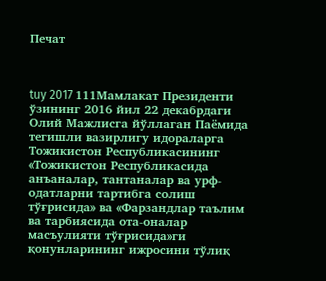Печат



tuy 2017 111Мамлакат Президенти ўзининг 2016 йил 22 декабрдаги Олий Мажлисга йўллаган Паёмида тегишли вазирлигу идораларга Тожикистон Республикасининг «Тожикистон Республикасида анъаналар, тантаналар ва урф-одатларни тартибга солиш тўғрисида» ва «Фарзандлар таълим ва тарбиясида ота-оналар масъулияти тўғрисида»ги қонунларининг ижросини тўлиқ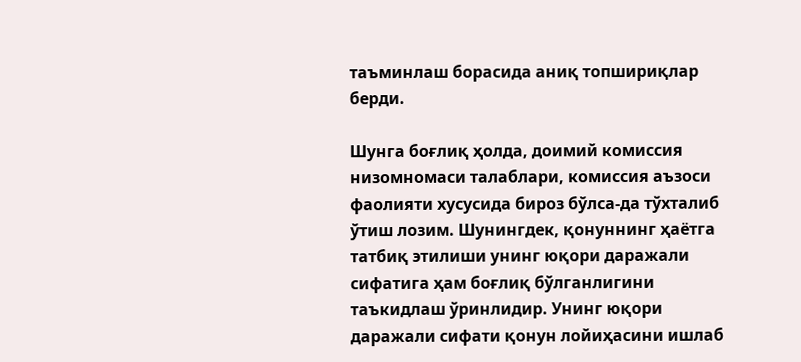таъминлаш борасида аниқ топшириқлар берди.

Шунга боғлиқ ҳолда, доимий комиссия низомномаси талаблари, комиссия аъзоси фаолияти хусусида бироз бўлса-да тўхталиб ўтиш лозим. Шунингдек, қонуннинг ҳаётга татбиқ этилиши унинг юқори даражали сифатига ҳам боғлиқ бўлганлигини таъкидлаш ўринлидир. Унинг юқори даражали сифати қонун лойиҳасини ишлаб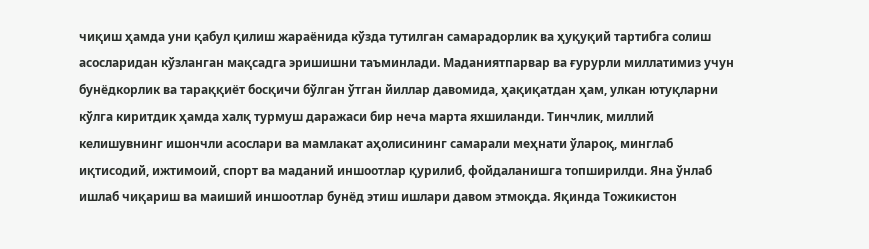чиқиш ҳамда уни қабул қилиш жараёнида кўзда тутилган самарадорлик ва ҳуқуқий тартибга солиш асосларидан кўзланган мақсадга эришишни таъминлади. Маданиятпарвар ва ғурурли миллатимиз учун бунёдкорлик ва тараққиёт босқичи бўлган ўтган йиллар давомида, ҳақиқатдан ҳам, улкан ютуқларни кўлга киритдик ҳамда халқ турмуш даражаси бир неча марта яхшиланди. Тинчлик, миллий келишувнинг ишончли асослари ва мамлакат аҳолисининг самарали меҳнати ўлароқ, минглаб иқтисодий, ижтимоий, спорт ва маданий иншоотлар қурилиб, фойдаланишга топширилди. Яна ўнлаб ишлаб чиқариш ва маиший иншоотлар бунёд этиш ишлари давом этмоқда. Яқинда Тожикистон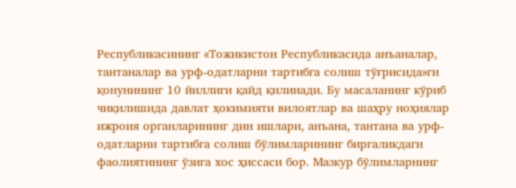Республикасининг «Тожикистон Республикасида анъаналар, тантаналар ва урф-одатларни тартибга солиш тўғрисида»ги қонунининг 10 йиллиги қайд қилинади. Бу масаланинг кўриб чиқилишида давлат ҳокимияти вилоятлар ва шаҳру ноҳиялар ижроия органларининг дин ишлари, анъана, тантана ва урф-одатларни тартибга солиш бўлимларининг биргаликдаги фаолиятининг ўзига хос ҳиссаси бор. Мазкур бўлимларнинг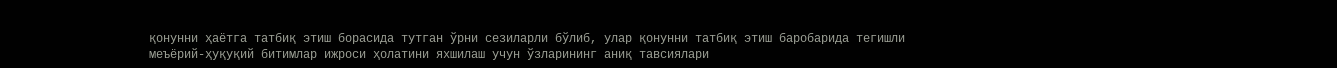қонунни ҳаётга татбиқ этиш борасида тутган ўрни сезиларли бўлиб, улар қонунни татбиқ этиш баробарида тегишли меъёрий-ҳуқуқий битимлар ижроси ҳолатини яхшилаш учун ўзларининг аниқ тавсиялари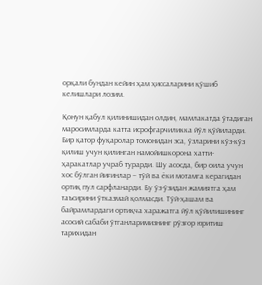орқали бундан кейин ҳам ҳиссаларини қўшиб келишлари лозим.

Қонун қабул қилинишидан олдин, мамлакатда ўтадиган маросимларда катта исрофгарчиликка йўл қўйиларди. Бир қатор фуқаролар томонидан эса, ўзларини кўз-кўз қилиш учун қилинган намойишкорона хатти-ҳаракатлар учраб турарди. Шу асосда, бир оила учун хос бўлган йиғинлар – тўй ва ёки мотамга керагидан ортиқ пул сарфланарди. Бу ўз-ўзидан жамиятга ҳам таъсирини ўтказмай қолмасди. Тўй-ҳашам ва байрамлардаги ортиқча харажатга йўл қўйилишининг асосий сабаби ўтганларимизнинг рўзғор юритиш тарихидан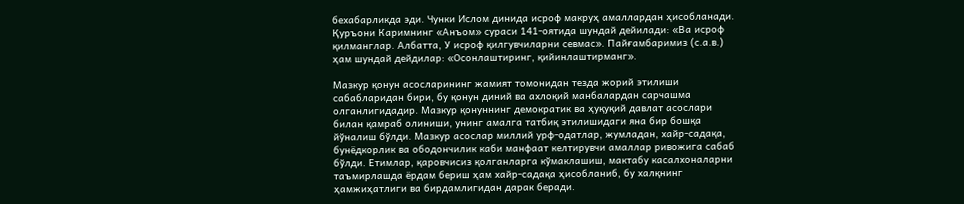бехабарликда эди. Чунки Ислом динида исроф макруҳ амаллардан ҳисобланади. Қуръони Каримнинг «Анъом» сураси 141-оятида шундай дейилади: «Ва исроф қилманглар. Албатта, У исроф қилгувчиларни севмас». Пайғамбаримиз (с.а.в.) ҳам шундай дейдилар: «Осонлаштиринг, қийинлаштирманг».

Мазкур қонун асосларининг жамият томонидан тезда жорий этилиши сабабларидан бири, бу қонун диний ва ахлоқий манбалардан сарчашма олганлигидадир. Мазкур қонуннинг демократик ва ҳуқуқий давлат асослари билан қамраб олиниши, унинг амалга татбиқ этилишидаги яна бир бошқа йўналиш бўлди. Мазкур асослар миллий урф-одатлар, жумладан, хайр-садақа, бунёдкорлик ва ободончилик каби манфаат келтирувчи амаллар ривожига сабаб бўлди. Етимлар, қаровчисиз қолганларга кўмаклашиш, мактабу касалхоналарни таъмирлашда ёрдам бериш ҳам хайр-садақа ҳисобланиб, бу халқнинг ҳамжиҳатлиги ва бирдамлигидан дарак беради.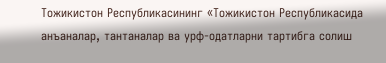Тожикистон Республикасининг «Тожикистон Республикасида анъаналар, тантаналар ва урф-одатларни тартибга солиш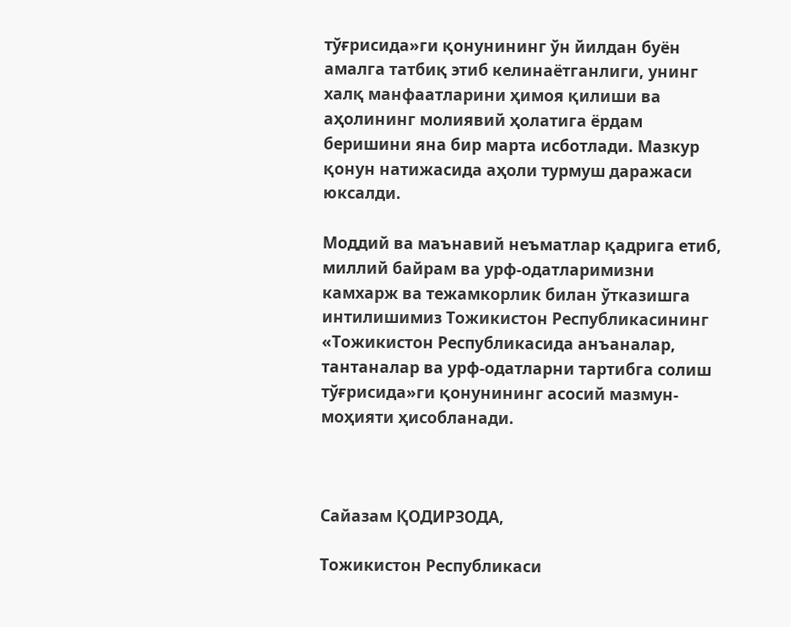тўғрисида»ги қонунининг ўн йилдан буён амалга татбиқ этиб келинаётганлиги, унинг халқ манфаатларини ҳимоя қилиши ва аҳолининг молиявий ҳолатига ёрдам беришини яна бир марта исботлади. Мазкур қонун натижасида аҳоли турмуш даражаси юксалди.

Моддий ва маънавий неъматлар қадрига етиб, миллий байрам ва урф-одатларимизни камхарж ва тежамкорлик билан ўтказишга интилишимиз Тожикистон Республикасининг «Тожикистон Республикасида анъаналар, тантаналар ва урф-одатларни тартибга солиш тўғрисида»ги қонунининг асосий мазмун-моҳияти ҳисобланади.



Сайазам ҚОДИРЗОДА,

Тожикистон Республикаси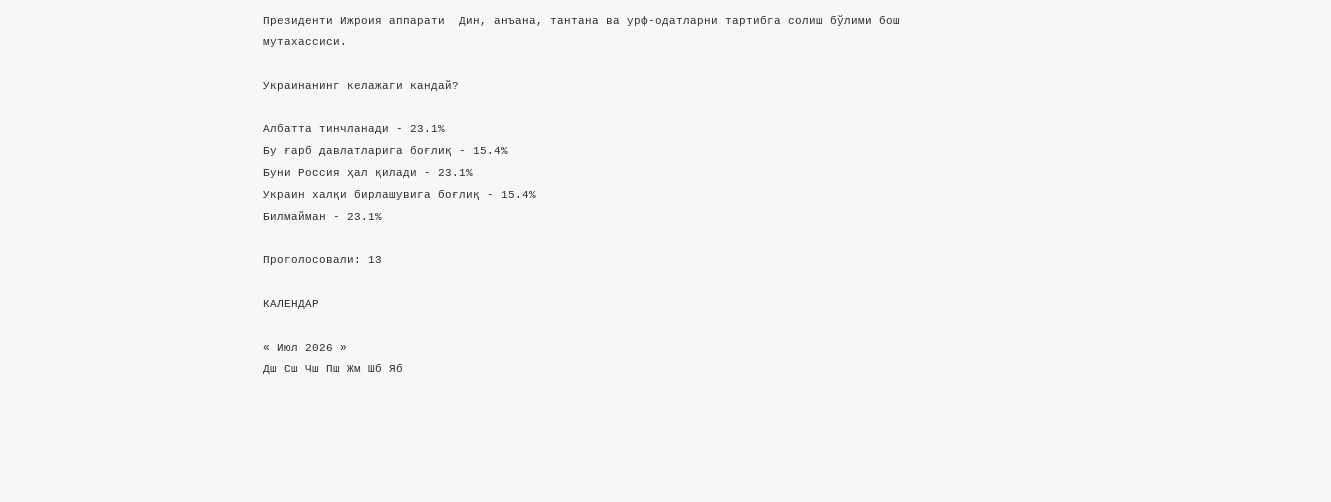Президенти Ижроия аппарати  Дин, анъана, тантана ва урф-одатларни тартибга солиш бўлими бош мутахассиси.

Украинанинг келажаги кандай?

Албатта тинчланади - 23.1%
Бу ғарб давлатларига боғлиқ - 15.4%
Буни Россия ҳал қилади - 23.1%
Украин халқи бирлашувига боғлиқ - 15.4%
Билмайман - 23.1%

Проголосовали: 13

КАЛЕНДАР

« Июл 2026 »
Дш Сш Чш Пш Жм Шб Яб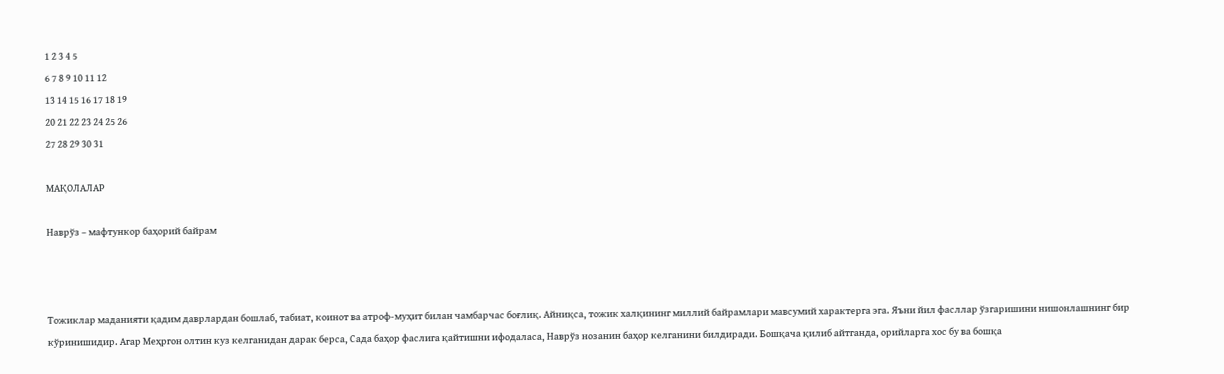1 2 3 4 5
6 7 8 9 10 11 12
13 14 15 16 17 18 19
20 21 22 23 24 25 26
27 28 29 30 31

МАҚОЛАЛАР

Наврўз – мафтункор баҳорий байрам



Тожиклар маданияти қадим даврлардан бошлаб, табиат, коинот ва атроф-муҳит билан чамбарчас боғлиқ. Айниқса, тожик халқининг миллий байрамлари мавсумий характерга эга. Яъни йил фасллар ўзгаришини нишонлашнинг бир кўринишидир. Агар Меҳргон олтин куз келганидан дарак берса, Сада баҳор фаслига қайтишни ифодаласа, Наврўз нозанин баҳор келганини билдиради. Бошқача қилиб айтганда, орийларга хос бу ва бошқа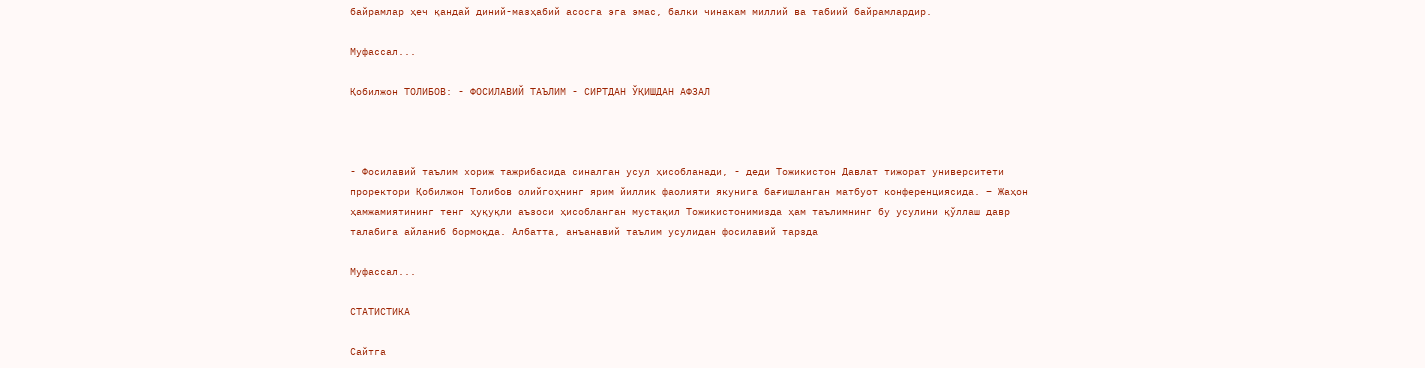байрамлар ҳеч қандай диний-мазҳабий асосга эга эмас, балки чинакам миллий ва табиий байрамлардир.

Муфассал...

Қобилжон ТОЛИБОВ: - ФОСИЛАВИЙ ТАЪЛИМ - СИРТДАН ЎҚИШДАН АФЗАЛ



- Фосилавий таълим хориж тажрибасида синалган усул ҳисобланади, - деди Тожикистон Давлат тижорат университети проректори Қобилжон Толибов олийгоҳнинг ярим йиллик фаолияти якунига бағишланган матбуот конференциясида. – Жаҳон ҳамжамиятининг тенг ҳуқуқли аъзоси ҳисобланган мустақил Тожикистонимизда ҳам таълимнинг бу усулини қўллаш давр талабига айланиб бормоқда. Албатта, анъанавий таълим усулидан фосилавий тарзда

Муфассал...

СТАТИСТИКА

Сайтга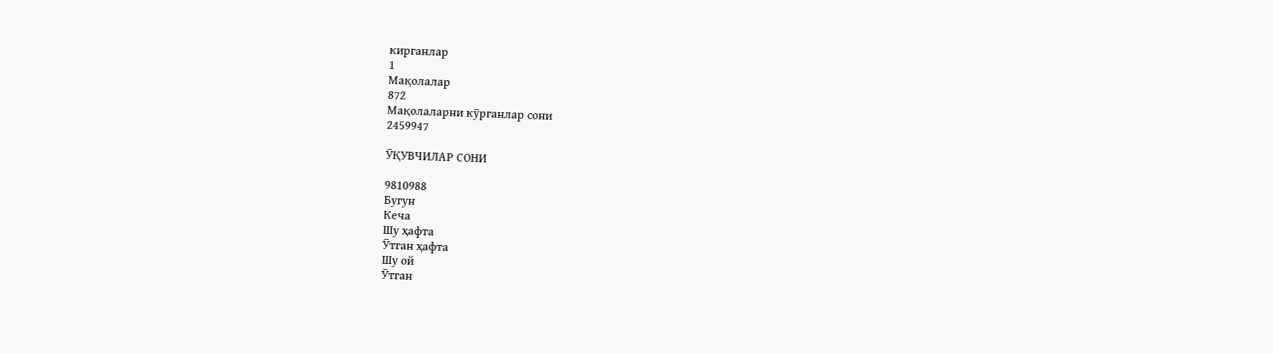кирганлар
1
Мақолалар
872
Мақолаларни кӯрганлар сони
2459947

ӮҚУВЧИЛАР СОНИ

9810988
Бугун
Кеча
Шу ҳафта
Ӯтган ҳафта
Шу ой
Ӯтган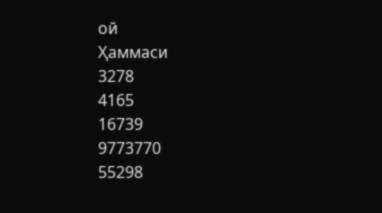ой
Ҳаммаси
3278
4165
16739
9773770
55298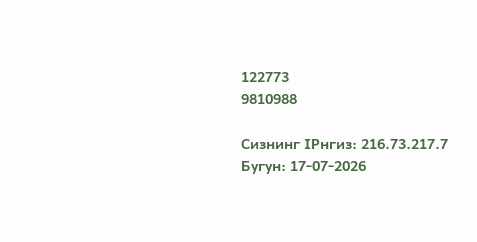122773
9810988

Сизнинг IPнгиз: 216.73.217.7
Бугун: 17-07-2026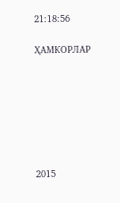21:18:56

ҲАМКОРЛАР







2015